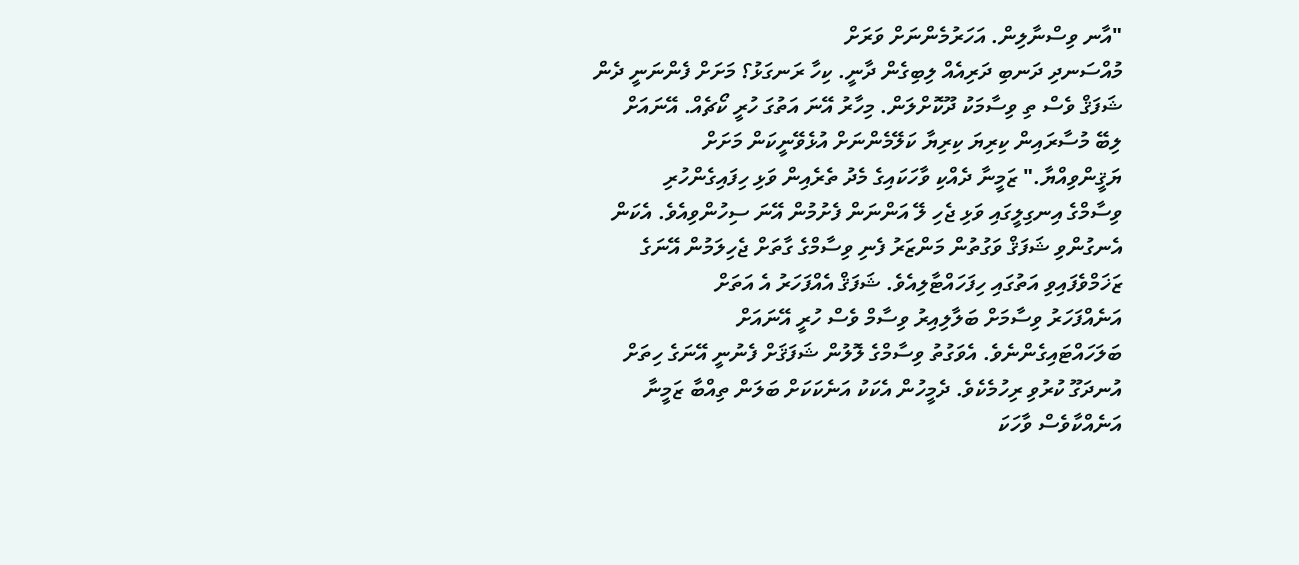"އާނ ވިސްނާލިން. އަހަރުމެންނަށް ވަރަށް
މުއްސަނދި ދަނބި ދަރިއެއް ލިބިގެން ދާނީ. ކިހާ ރަނގަޅު؟ މަށަށް ފެންނަނީ ދެން
ޝަފަޤް ވެސް ތި ވިސާމަކު ދޫކޮށްލަން. މިހާރު އޭނަ އަތުގަ ހުރީ ކޯޗެއް. އޭނައަށް
ލިބޭ މުސާރައިން ކިރިޔަ ކިރިޔާ ކަލޭމެންނަށް އުޅެވޭނީކަން މަށަށް
ޔަޤީންވިއްޔާ." ޒަމީނާ ދެއްކި ވާހަކައިގެ މެދު ތެރެއިން ވަޅި ހިފައިގެންހުރި
ވިސާމްގެ އިނގިލީގައި ވަޅި ޖެހި ލޭ އަންނަން ފެށުމުން އޭނަ ސިހުންވިއެވެ. އެކަން
އެނގުންވި ޝަފަޤް ވަގުތުން މަންޒަރު ފެނި ވިސާމްގެ ގާތަށް ޖެހިލަމުން އޭނަގެ
ޒަޚަމްވެފައިވި އަތުގައި ހިފަހައްޓާލިއެވެ. ޝަފަޤް އެއްފަހަރު އެ އަތަށް
އަނެއްފަހަރު ވިސާމަށް ބަލާލިއިރު ވިސާމް ވެސް ހުރީ އޭނައަށް
ބަލަހައްޓައިގެންނެވެ. އެވަގުތު ވިސާމްގެ ލޮލުން ޝަފަޤަށް ފެނުނީ އޭނަގެ ހިތަށް
އުނދަގޫ ކުރުވި ރިހުމެކެވެ. ދެމީހުން އެކަކު އަނެކަކަށް ބަލަން ތިއްބާ ޒަމީނާ
އަނެއްކާވެސް ވާހަކަ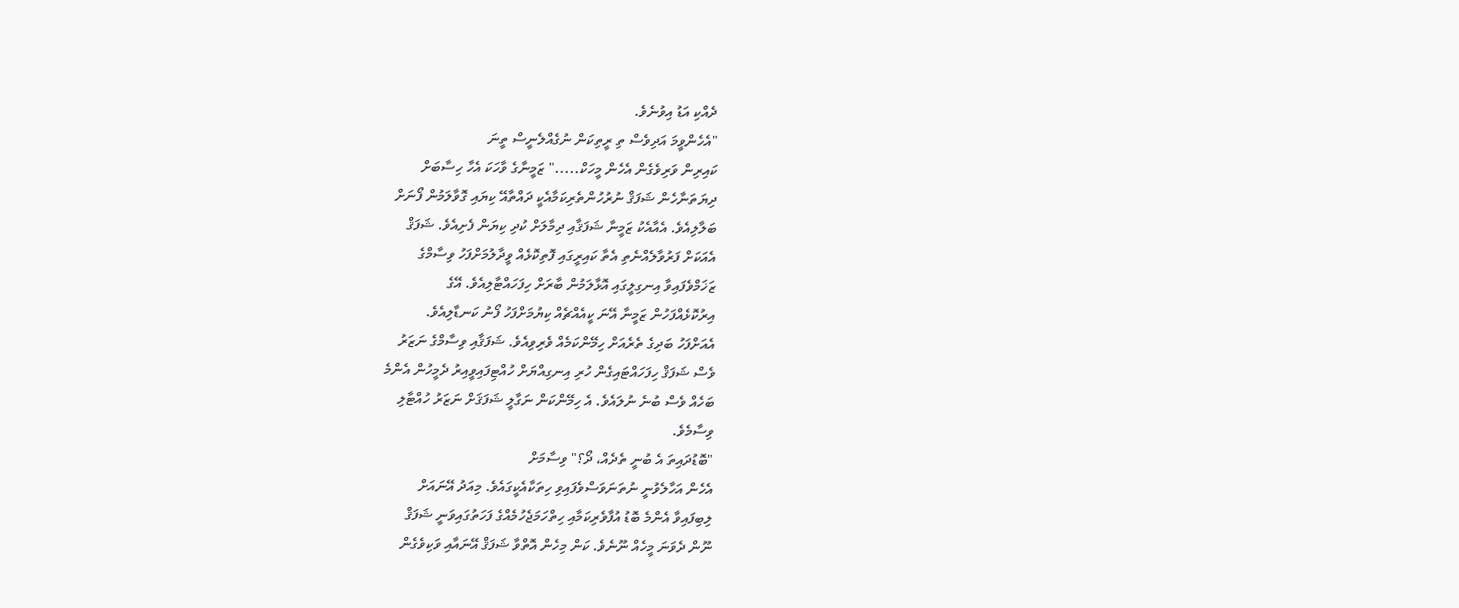ދެއްކި އަޑު އިވުނެވެ.
"އެހެންވީމަ އަދިވެސް ތި ރީތިކަން ނުގެއްލެނީސް ތީނަ
ކައިރިން ވަރިވެގެން އެހެން މީހަކް....." ޒަމީނާގެ ވާހަކަ އެހާ ހިސާބަށް
ދިޔަތަނާހެން ޝަފަޤް ނުރުހުންތެރިކަމާއެކީ ދައްތާއޭ ކިޔައި ގޮވާލަމުން ފޯނަށް
ބަލާލިއެވެ. އެއާއެކު ޒަމީނާ ޝަފަޤާއި ދިމާލަށް ކުދި ކިޔަން ފެށިއެވެ. ޝަފަޤް
އެއަކަށް ފަރުވާލެއްނެތި އެތާ ކައިރީގައި ފޮތިކޮޅެއް ވީދާލުމަށްފަހު ވިސާމްގެ
ޒަޚަމްވެފައިވާ އިނގިލީގައި އޮޅާލަމުން ބާރަށް ހިފަހައްޓާލިއެވެ. އޭގެ
އިރުކޮޅެއްފަހުން ޒަމީނާ އޭނަ ކީއެއްޗެއް ކިޔުމަށްފަހު ފޯނު ކަނޑާލިއެވެ.
އެއަށްފަހު ބަދިގެ ތެރެއަށް ހިމޭންކަމެއް ވެރިވިއެވެ. ޝަފަޤާއި ވިސާމްގެ ނަޒަރު
ވެސް ޝަފަޤް ހިފަހައްޓައިގެން ހުރި އިނގިއްޔަށް ހުއްޓިފައިވީއިރު ދެމީހުން އެންމެ
ބަހެއް ވެސް ބުނެ ނުލައެވެ. އެ ހިމޭންކަން ނަގާލީ ޝަފަޤަށް ނަޒަރު ހުއްޓާލި
ވިސާމެވެ.
"ބޮޑުދައިތަ އެ ބުނީ ތެދެއް، ދޯ؟" ވިސާމަށް
އެހެން އަހާލެވުނީ ނުތަނަވަސްވެފައިވި ހިތަކާއެކީގައެވެ. މިއަދު އޭނައަށް
ލިބިފައިވާ އެންމެ ބޮޑު އުފާވެރިކަމާއި ހިތްހަމަޖެހުމެއްގެ ފަހަތުގައިވަނީ ޝަފަޤް
ނޫން ދެވަނަ މީހެއް ނޫނެވެ. ކަން މިހެން އޮތްވާ ޝަފަޤް އޭނައާއި ވަކިވެގެން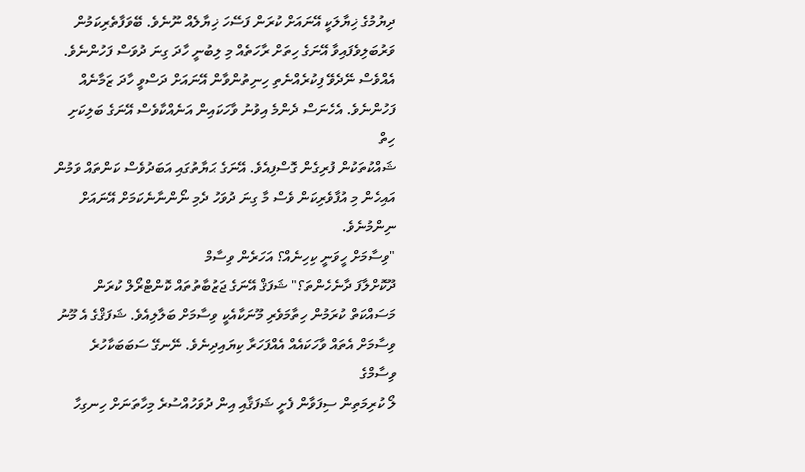ދިޔުމުގެ ޚިޔާލަކީ އޭނައަށް ކުރަން ފަސޭހަ ޚިޔާލެއް ނޫނެވެ. ބޭވަފާތެރިކަމުން
ވަރުބަލިވެފައިވާ އޭނަގެ ހިތަށް ރާހަތެއް މި ލިބުނީ ހާދަ ގިނަ ދުވަސް ފަހުންނެވެ.
އެއްވެސް ނޭދެވޭ ފިކުރެއްނެތި ހިނިތުންވާން އޭނައަށް ދަސްވީ ހާދަ ޒަމާނެއް
ފަހުންނެވެ. އެހެނަސް ދެންމެ އިވުނު ވާހަކައިން އަނެއްކާވެސް އޭނަގެ ބަލިކަށި ހިތް
ޝައްކުތަކުން ފުރިގެން ގޮސްފިއެވެ. އޭނަގެ ޙަޔާތުގައި އަބަދުވެސް ކަންތައް ވަމުން
އައިހެން މި އުފާވެރިކަން ވެސް މާ ގިނަ ދުވަހު ދެމި ނޯންނާނެކަމަށް އޭނައަށް
ނިންމުނެވެ.
"ވިސާމަށް ހީވަނީ ކިހިނެއް؟ އަހަރެން ވިސާމް
ދޫކޮށްލާފަ ދާނެހެންތަ؟" ޝަފަޤް އޭނަގެ ޖަޒުބާތުތައް ކޮންޓްރޯލް ކުރަން
މަސައްކަތް ކުރަމުން ހިތާމަވެރި މޫނަކާއެކީ ވިސާމަށް ބަލާލިއެވެ. ޝަފަޤްގެ އެ މޫނު
ވިސާމަށް އެތައް ވާހަކައެއް އެއްފަހަރާ ކިޔައިދިނެވެ. ނޭނގޭ ސަބަބަކާހުރެ ވިސާމްގެ
ލޯ ކުރިމަތިން ސިފަވާން ފެށީ ޝަފަޤާއި އިން ދުވަހުއްސުރެ މިހާތަނަށް ހިނގިހާ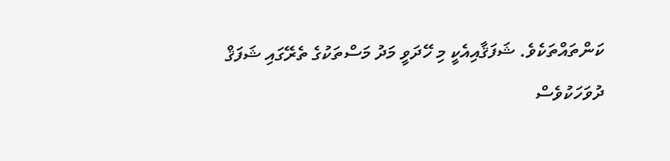ކަންތައްތަކެވެ. ޝަފަޤާއިއެކީ މި ހޭދަވީ މަދު މަސްތަކުގެ ތެރޭގައި ޝަފަޤް
ދުވަހަކުވެސް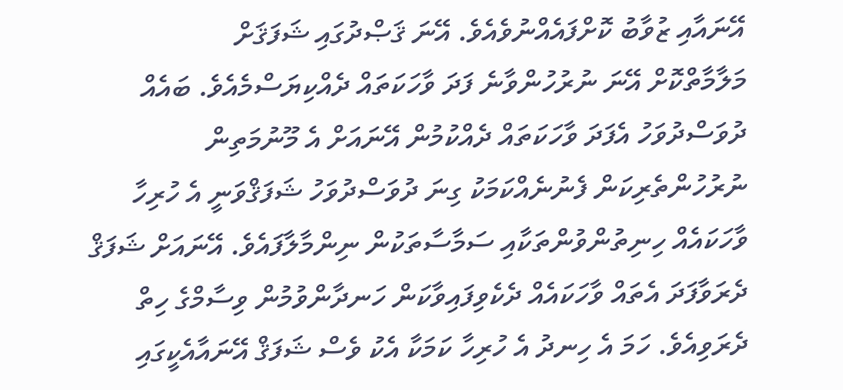އޭނައާއި ޒުވާބު ކޮށްފައެއްނުވެއެވެ. އޭނަ ޤަޞްދުގައި ޝަފަޤަށް
މަލާމާތްކޮށް އޭނަ ނުރުހުންވާނެ ފަދަ ވާހަކަތައް ދެއްކިޔަސްމެއެވެ. ބައެއް
ދުވަސްދުވަހު އެފަދަ ވާހަކަތައް ދެއްކުމުން އޭނައަށް އެ މޫނުމަތިން
ނުރުހުންތެރިކަން ފެނުނެއްކަމަކު ގިނަ ދުވަސްދުވަހު ޝަފަޤްވަނީ އެ ހުރިހާ
ވާހަކައެއް ހިނިތުންވުންތަކާއި ސަމާސާތަކުން ނިންމާލާފައެވެ. އޭނައަށް ޝަފަޤް
ދެރަވާފަދަ އެތައް ވާހަކައެއް ދެކެވިފައިވާކަން ހަނދާންވުމުން ވިސާމްގެ ހިތް
ދެރަވިއެވެ. ހަމަ އެ ހިނދު އެ ހުރިހާ ކަމަކާ އެކު ވެސް ޝަފަޤް އޭނައާއެކީގައި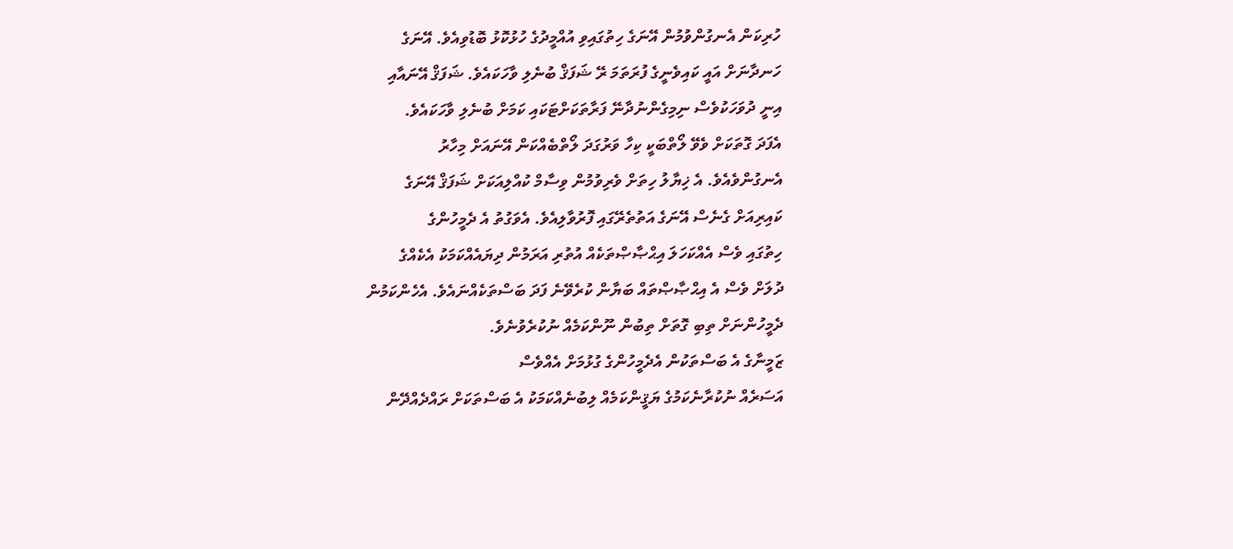ހުރިކަން އެނގުންވުމުން އޭނަގެ ހިތުގައިވި އުއްމީދުގެ ހުޅުކޮޅު ބޮޑުވިއެވެ. އޭނަގެ
ހަނދާނަށް އައީ ކައިވެނީގެ ފުރަތަމަ ރޭ ޝަފަޤް ބުނެލި ވާހަކައެވެ. ޝަފަޤް އޭނައާއި
އިނީ ދުވަހަކުވެސް ނިމިގެންނުދާނޭ ފަރާތަކަށްޓަކައި ކަމަށް ބުނެލި ވާހަކައެވެ.
އެފަދަ ގޮތަކަށް ވެވޭ ލޯތްބަކީ ކިހާ ވަރުގަދަ ލޯތްބެއްކަން އޭނައަށް މިހާރު
އެނގުންވެއެވެ. އެ ޚިޔާލު ހިތަށް ވެރިވުމުން ވިސާމް ކުއްލިއަކަށް ޝަފަޤް އޭނަގެ
ކައިރިއަށް ގެނެސް އޭނަގެ އަތުތެރޭގައި ފޮރުވާލިއެވެ. އެވަގުތު އެ ދެމީހުންގެ
ހިތުގައި ވެސް އެއްކަހަލަ އިޙްޞާޞްތަކެއް އުތުރި އަރަމުން ދިޔައެއްކަމަކު އެކެއްގެ
ދުލަށް ވެސް އެ އިޙްޞާޞްތައް ބަޔާން ކުރެވޭނެ ފަދަ ބަސްތަކެއްނައެވެ. އެހެންކަމުން
ދެމީހުންނަށް ތިބި ގޮތަށް ތިބުން ނޫންކަމެއް ނުކުރެވުނެވެ.
ޒަމީނާގެ އެ ބަސްތަކުން އެދެމީހުންގެ ގުޅުމަށް އެއްވެސް
އަސަރެއް ނުކުރާނެކަމުގެ ޔަޤީންކަމެއް ލިބުނެއްކަމަކު އެ ބަސްތަކަށް ރައްދެއްދޭން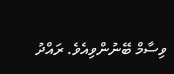ވިސާމް ބޭނުންވިއެވެ. ރައްދު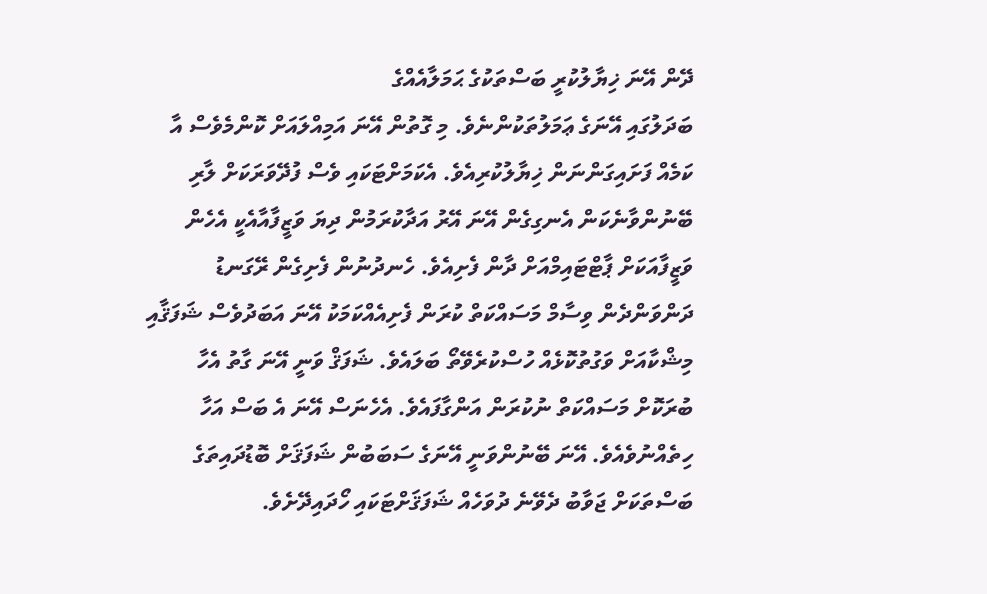ދޭން އޭނަ ޚިޔާލުކުރީ ބަސްތަކުގެ ޙަމަލާއެއްގެ
ބަދަލުގައި އޭނަގެ ޢަމަލުތަކުންނެވެ. މި ގޮތުން އޭނަ އަމިއްލައަށް ކޮންމެވެސް އާ
ކަމެއް ފަށައިގަންނަން ޚިޔާލުކުރިއެވެ. އެކަމަށްޓަކައި ވެސް ފުދޭވަރަކަށް ލާރި
ބޭނުންވާނެކަން އެނގިގެން އޭނަ އޭރު އަދާކުރަމުން ދިޔަ ވަޒީފާއާއެކީ އެހެން
ވަޒީފާއަކަށް ޕާޓްޓައިމްއަށް ދާން ފެށިއެވެ. ހެނދުނުން ފެށިގެން ރޭގަނޑު
ދަންވަންދެން ވިސާމް މަސައްކަތް ކުރަން ފެށިއެއްކަމަކު އޭނަ އަބަދުވެސް ޝަފަޤާއި
މިޝްކާއަށް ވަގުތުކޮޅެއް ހުސްކުރެވޭތޯ ބަލައެވެ. ޝަފަޤް ވަނީ އޭނަ ގާތު އެހާ
ބުރަކޮށް މަސައްކަތް ނުކުރަން އަންގާފައެވެ. އެހެނަސް އޭނަ އެ ބަސް އަހާ
ހިތެއްނުވެއެވެ. އޭނަ ބޭނުންވަނީ އޭނަގެ ސަބަބުން ޝަފަޤަށް ބޮޑުދައިތަގެ
ބަސްތަކަށް ޖަވާބު ދެވޭނެ ދުވަހެއް ޝަފަޤަށްޓަކައި ހޯދައިދޭށެވެ.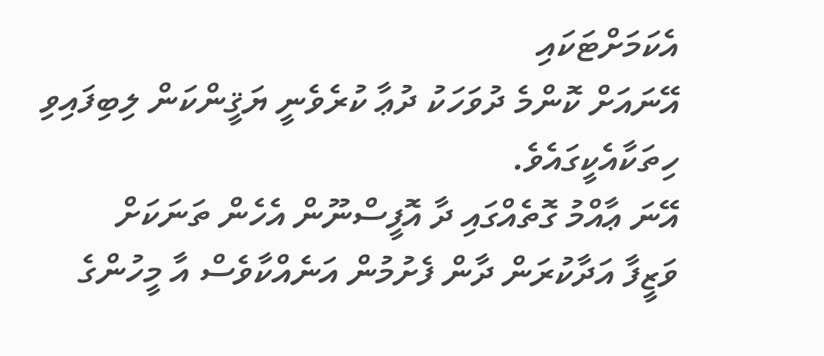އެކަމަށްޓަކައި
އޭނައަށް ކޮންމެ ދުވަހަކު ދުޢާ ކުރެވެނީ ޔަޤީންކަން ލިބިފައިވި ހިތަކާއެކީގައެވެ.
އޭނަ ޢާއްމު ގޮތެއްގައި ދާ އޮފީސްނޫން އެހެން ތަނަކަށް
ވަޒީފާ އަދާކުރަން ދާން ފެށުމުން އަނެއްކާވެސް އާ މީހުންގެ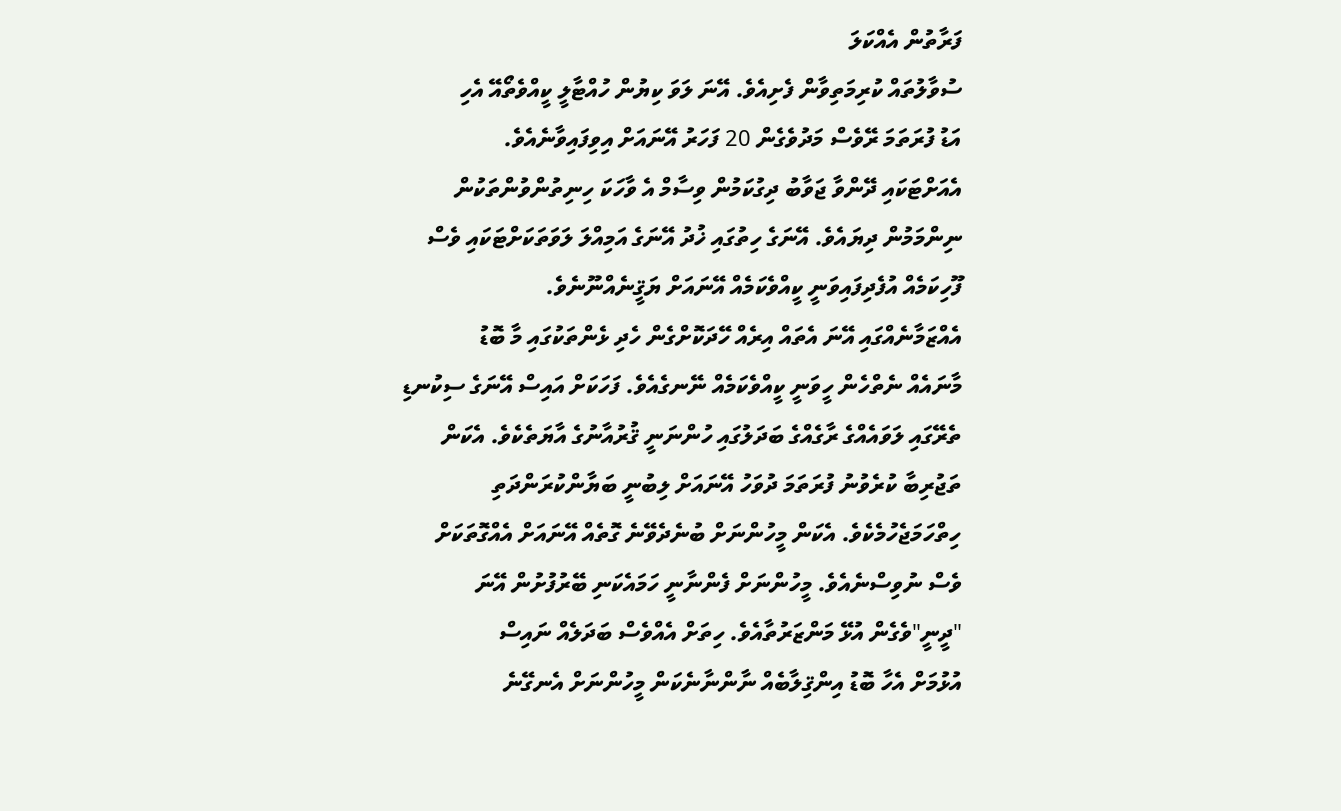ފަރާތުން އެއްކަލަ
ސުވާލުތައް ކުރިމަތިވާން ފެށިއެވެ. އޭނަ ލަވަ ކިޔުން ހުއްޓާލީ ކީއްވެތޯއޭ އެހި
އަޑު ފުރަތަމަ ރޭވެސް މަދުވެގެން 20 ފަހަރު އޭނައަށް އިވިފައިވާނެއެވެ.
އެއަށްޓަކައި ދޭންވާ ޖަވާބު ދިގުކަމުން ވިސާމް އެ ވާހަކަ ހިނިތުންވުންތަކުން
ނިންމަމުން ދިޔައެވެ. އޭނަގެ ހިތުގައި ޚުދު އޭނަގެ އަމިއްލަ ލަވަތަކަށްޓަކައި ވެސް
ފޫހިކަމެއް އުފެދިފައިވަނީ ކީއްވެކަމެއް އޭނައަށް ޔަޤީނެއްނޫނެވެ.
އެއްޒަމާނެއްގައި އޭނަ އެތައް އިރެއް ހޭދަކޮށްގެން ހެދި ޅެންތަކުގައި މާ ބޮޑު
މާނައެއް ނެތްހެން ހީވަނީ ކީއްވެކަމެއް ނޭނގެއެވެ. ފަހަކަށް އައިސް އޭނަގެ ސިކުނޑި
ތެރޭގައި ލަވައެއްގެ ރާގެއްގެ ބަދަލުގައި ހުންނަނީ ޤުރުއާނުގެ އާޔަތެކެވެ. އެކަން
ތަޖުރިބާ ކުރެވުނު ފުރަތަމަ ދުވަހު އޭނައަށް ލިބުނީ ބަޔާންކުރަންދަތި
ހިތްހަމަޖެހުމެކެވެ. އެކަން މީހުންނަށް ބުނެދެވޭނެ ގޮތެއް އޭނައަށް އެއްގޮތަކަށް
ވެސް ނުވިސްނެއެވެ. މީހުންނަށް ފެންނާނީ ހަމައެކަނި ބޭރުފުށުން އޭނަ
"ދީނީ"ވެގެން އުޅޭ މަންޒަރުތާއެވެ. ހިތަށް އެއްވެސް ބަދަލެއް ނައިސް
އުޅުމަށް އެހާ ބޮޑު އިންޤިލާބެއް ނާންނާނެކަން މީހުންނަށް އެނގޭނެ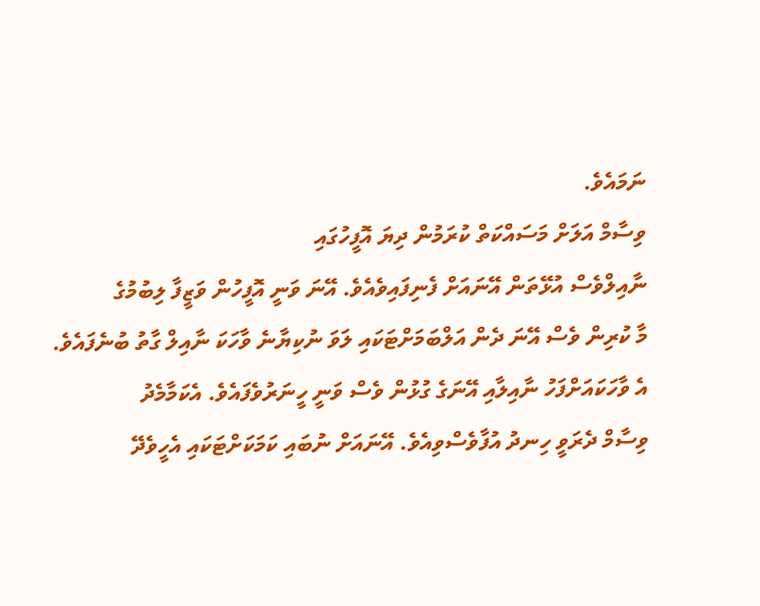ނަމައެވެ.
ވިސާމް އަލަށް މަސައްކަތް ކުރަމުން ދިޔަ އޮފީހުގައި
ނާއިލްވެސް އުޅޭތަން އޭނައަށް ފެނިފައިވެއެވެ. އޭނަ ވަނީ އޮފީހުން ވަޒީފާ ލިބުމުގެ
މާ ކުރިން ވެސް އޭނަ ދެން އަލްބަމަށްޓަކައި ލަވަ ނުކިޔާނެ ވާހަކަ ނާއިލް ގާތު ބުނެފައެވެ.
އެ ވާހަކައަށްފަހު ނާއިލާއި އޭނަގެ ގުޅުން ވެސް ވަނީ ހީނަރުވެފައެވެ. އެކަމާމެދު
ވިސާމް ދެރަވީ ހިނދު އުފާވެސްވިއެވެ. އޭނައަށް ނުބައި ކަމަކަށްޓަކައި އެހީވެދޭ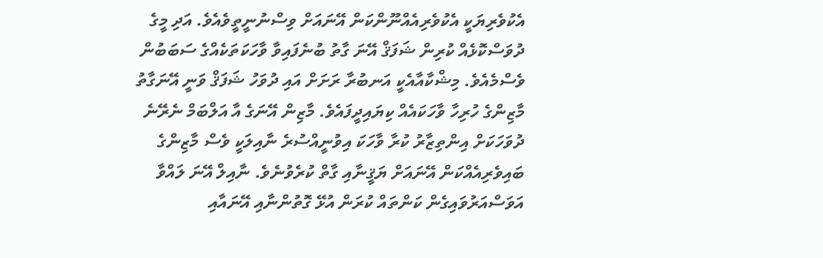އެކުވެރިޔަކީ އެކުވެރިއެއްނޫންކަން އޭނައަށް ވިސްނުނީތީވެއެވެ. އަދި މީގެ
ދުވަސްކޮޅެއް ކުރިން ޝަފަޤް އޭނަ ގާތު ބުނެފައިވާ ވާހަކަތަކެއްގެ ސަބަބުން
ވެސްމެއެވެ. މިޝްކާއާއެކީ އަނބުރާ ރަށަށް އައި ދުވަހު ޝަފަޤް ވަނީ އޭނަގާތު
މާޒިންގެ ހުރިހާ ވާހަކައެއް ކިޔައިދީފައެވެ. މާޒިން އޭނަގެ އާ އަލްބަމް ނެރޭނެ
ދުވަހަކަށް އިންތިޒާރު ކުރާ ވާހަކަ އިވުނީއްސުރެ ނާއިލަކީ ވެސް މާޒިންގެ
ބައިވެރިއެއްކަން އޭނައަށް ޔަޤީނާއި ގާތް ކުރެވުނެވެ. ނާއިލް އޭނަ ލައްވާ
އަވަސްއަރުވައިގެން ކަންތައް ކުރަން އުޅޭ ގޮތުންނާއި އޭނައާއި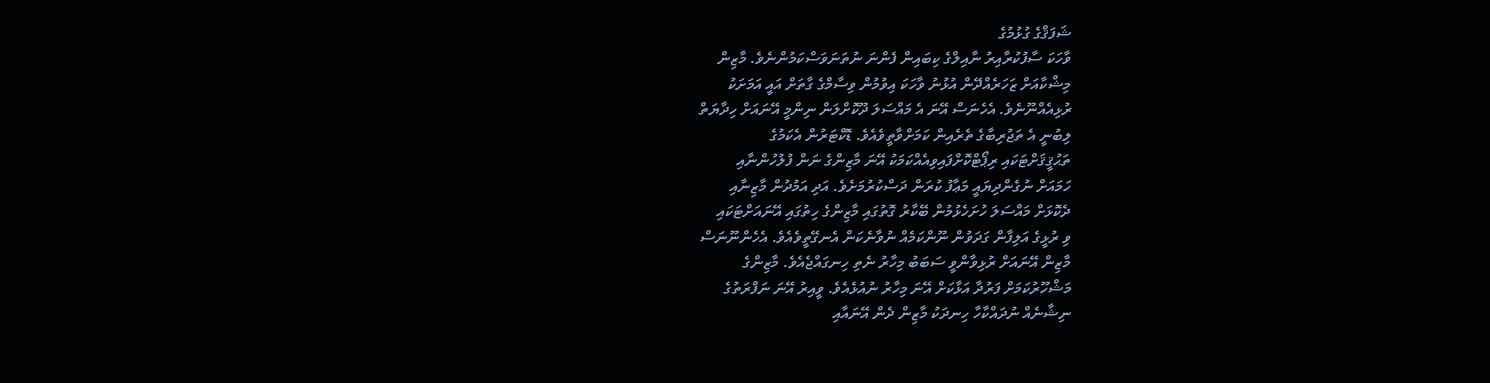ޝަފަޤްގެ ގުޅުމުގެ
ވާހަކަ ސާފުކުރާއިރު ނާއިލްގެ ކިބައިން ފެންނަ ނުތަނަވަސްކަމުންނެވެ. މާޒިން
މިޝްކާއަށް ޒަހަރެއްދޭން އުޅުނު ވާހަކަ އިވުމުން ވިސާމްގެ ގާތަށް އައީ އަމަށަކު
ރުޅިއެއްނޫނެވެ. އެހެނަސް އޭނަ އެ މައްސަލަ ދޫކޮށްލަން ނިންމީ އޭނައަށް ހިދާޔަތް
ލިބުނީ އެ ތަޖުރިބާގެ ތެރެއިން ކަމަށްވާތީވެއެވެ. ޑޮކްޓަރުން އެކަމުގެ
ތަޙުޤީޤަށްޓަކައި ރިޕޯޓްކޮށްފައިވިއެއްކަމަކު އޭނަ މާޒިންގެ ނަން ފުލުހުންނާއި
ހަމައަށް ނުގެންދިޔައީ މަޢާފު ކުރަން ދަސްކުރުމަށެވެ. އަދި އަމުދުން މާޒިނާއި
ދެކޮޅަށް މައްސަލަ ހުށަހެޅުމުން ބޭކާރު ގޮތުގައި މާޒިންގެ ހިތުގައި އޭނައަށްޓަކައި
ވި ރުޅީގެ އަލިފާން ގަދަވުން ނޫންކަމެއް ނުވާނެކަން އެނގޭތީވެއެވެ. އެހެންނޫނަސް
މާޒިން އޭނައަށް ރުޅިވާންވީ ސަބަބު މިހާރު ނެތި ހިނގައްޖެއެވެ. މާޒިންގެ
މަޝްހޫރުކަމަށް ފަރުދާ އަޅާކަށް އޭނަ މިހާރު ނުއުޅެއެވެ. ވީއިރު އޭނަ ނަފްރަތުގެ
ނިޝާނެއް ނުދައްކާހާ ހިނދަކު މާޒިން ދެން އޭނައާއި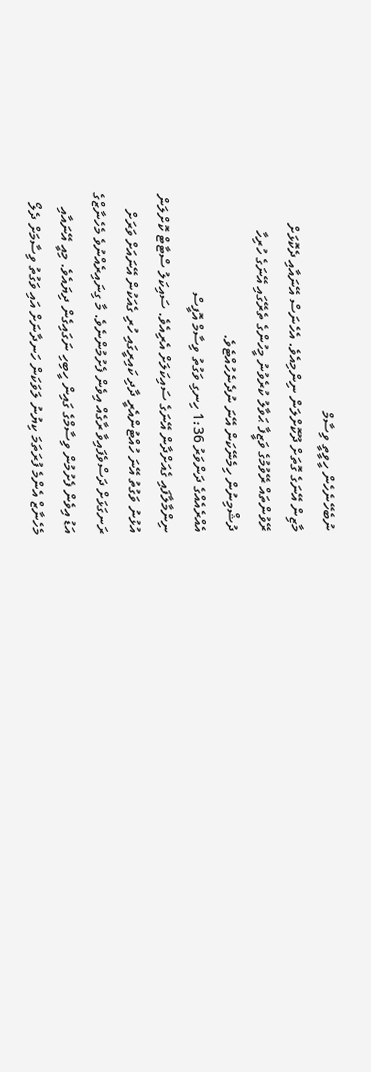ނުބެހޭނެހެން ހީވީތީ ވިސާމް
މާޒިން އޭނަގެ ގޮތަށް ދޫކޮށްލަން ނިންމިއެވެ. އެހެނަސް އޭނައާއި ދެކޮޅަށް
ރޭވުންތައް ރޭވުމުގެ ވަޒީފާ ޙަވާލު ކުރެވުނު މީހުންގެ ތެރޭގައި އޭނަގެ ހުރިހާ
ދުޝްމިނުން ހިމެނޭކަން އޭނަ ނުދެނެހުއްޓެވެ.
އެއްރެއެއްގެ ދަންވަރު 1:36 ހިނގި ވަގުތު ވިސާމް އޮފީސް
ނިންމާލާފައި ގެއަށްދާން އޭނަގެ ސައިކަލަށް އެރިއެވެ. ސައިކަލު ސްޓާޓް ކޮށްލަން
އުޅުނު ވަގުތު އޭނަ ހުއްޓުންއެރީ ދާދި ކައިރީގައި ހުރި ގެއަކުން އޭނައަށް ވަރަށް
ރަނގަޅަށް ދަސްވެފައިވާ ރާގެއް އިވެން ފެށުމުންނެވެ. މާ ގިނައިރެއްނުވެ މެހެނާޒްގެ
އަޑު އިވެން ފެށުމުން ވިސާމްގެ ގައިން ހީބިހި ނަގައިގެން ދިޔައެވެ. މިއީ އޭނައާއި
މެހެނާޒް އެންމެ ފުރަތަމަ ކިޔުނު ލަވަކަން ހަނދާނަށް އައި ވަގުތު ވިސާމަށް ދެލޯ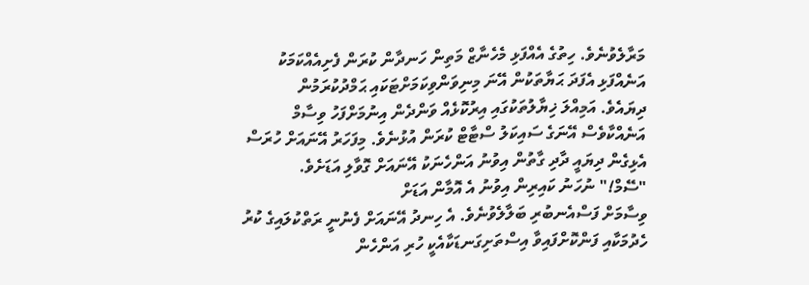މަރާލެވުނެވެ. ހިތުގެ އެއްފަޅި މެހެނާޒް މަތިން ހަނދާން ކުރަން ފެށިއެއްކަމަކު
އަނެއްފަޅި އެފަދަ ޙަޔާތަކުން އޭނަ މިނިވަންވިކަމަށްޓަކައި ޙަމްދުކުރަމުން
ދިޔައެވެ. އަމިއްލަ ޚިޔާލުތަކުގައި އިރުކޮޅެއް ވަންދެން އިނުމަށްފަހު ވިސާމް
އަނެއްކާވެސް އޭނަގެ ސައިކަލު ސްޓާޓް ކުރަން އުޅުނެވެ. މިފަހަރު އޭނައަށް ހުރަސް
އެޅިގެން ދިޔައީ ދާދި ގާތުން އިވުނު އަންހެނަކު އޭނައަށް ގޮވާލި އަޑަށެވެ.
"ސޭމް!" ނުހަނު ކައިރިން އިވުނު އެ އޮމާން އަޑަށް
ވިސާމަށް ފަސްއެނބުރި ބަލާލެވުނެވެ. އެ ހިނދު އޭނައަށް ފެނުނީ ރަތްކުލައިގެ ކުރު
ހެދުމަކާއި ފަންކޮށްފައިވާ އިސްތަށިގަނޑަކާއެކީ ހުރި އަންހެން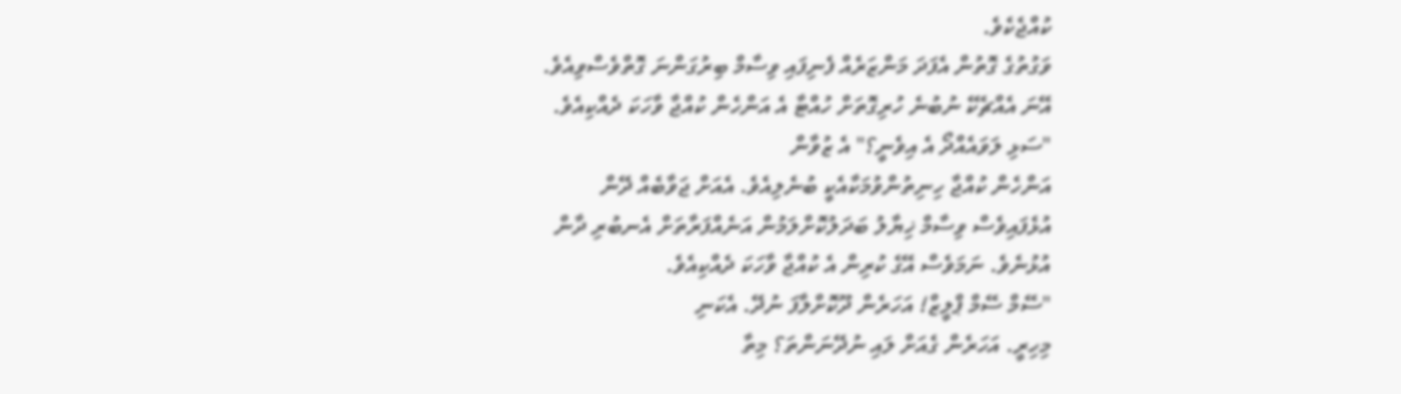ކުއްޖެކެވެ.
ވަގުތުގެ ގޮތުން އެފަދަ މަންޒަރެއް ފެނިފައި ވިސާމް ބިރުގަންނަ ގޮތްވެސްވިއެވެ.
އޭނަ އެއްޗެކޭ ނުބުނެ ހުރިގޮތަށް ހުއްޓާ އެ އަންހެން ކުއްޖާ ވާހަކަ ދެއްކިއެވެ.
"ސަޅި ލަވައެއްދޯ އެ އިވެނީ؟" އެ ޒުވާން
އަންހެން ކުއްޖާ ހިނިތުންވުމަކާއެކީ ބުނެލިއެވެ. އެއަށް ޖަވާބެއް ދޭން
އުޅެފައިވެސް ވިސާމް ޚިޔާލު ބަދަލުކޮށްލަމުން އަނެއްފަރާތަށް އެނބުރި ދާން
އުޅުނެވެ. ނަމަވެސް އޭގެ ކުރިން އެ ކުއްޖާ ވާހަކަ ދެއްކިއެވެ.
"ސޭމް ސޭމް ޕްލީޒް! އަހަރެން ދޫކޮށްލާފަ ނުދޭ. އެކަނި
މިހިރީ. އަހަރެން ގެއަށް ލައި ނުދޭނަންތަ؟ މިތާ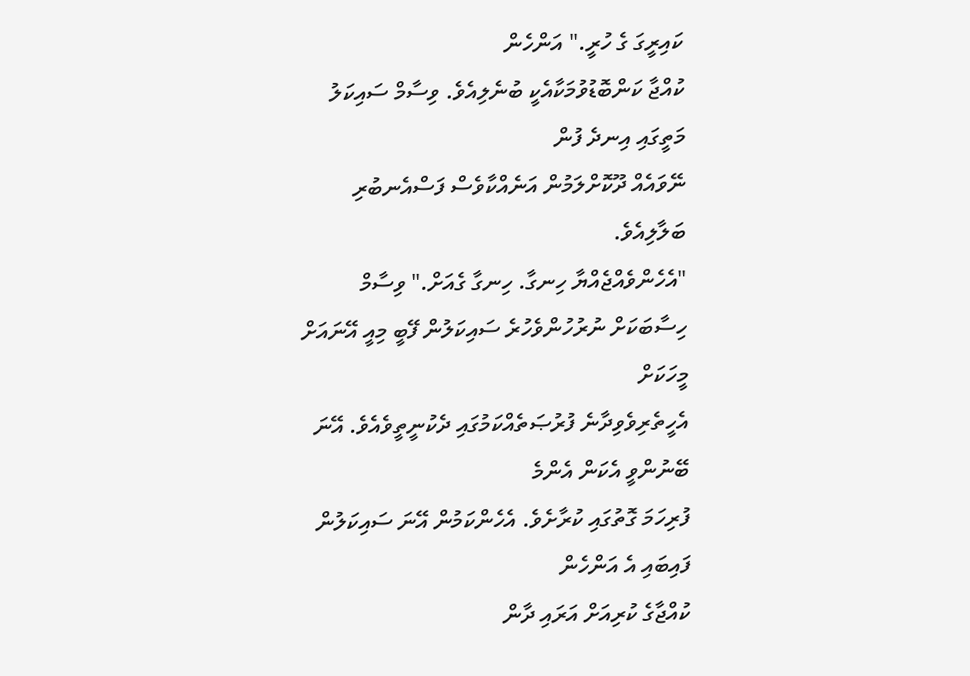ކައިރީގަ ގެ ހުރީ." އަންހެން
ކުއްޖާ ކަންބޮޑުވުމަކާއެކީ ބުނެލިއެވެ. ވިސާމް ސައިކަލު މަތީގައި އިނދެ ފުން
ނޭވައެއް ދޫކޮށްލަމުން އަނެއްކާވެސް ފަސްއެނބުރި ބަލާލިއެވެ.
"އެހެންވެއްޖެއްޔާ ހިނގާ. ހިނގާ ގެއަށް." ވިސާމް
ހިސާބަކަށް ނުރުހުންވެހުރެ ސައިކަލުން ފޭބީ މިއީ އޭނައަށް މީހަކަށް
އެހީތެރިވެވިދާނެ ފުރުޞަތެއްކަމުގައި ދެކުނީތީވެއެވެ. އޭނަ ބޭނުންވީ އެކަން އެންމެ
ފުރިހަމަ ގޮތުގައި ކުރާށެވެ. އެހެންކަމުން އޭނަ ސައިކަލުން ފައިބައި އެ އަންހެން
ކުއްޖާގެ ކުރިއަށް އަރައި ދާން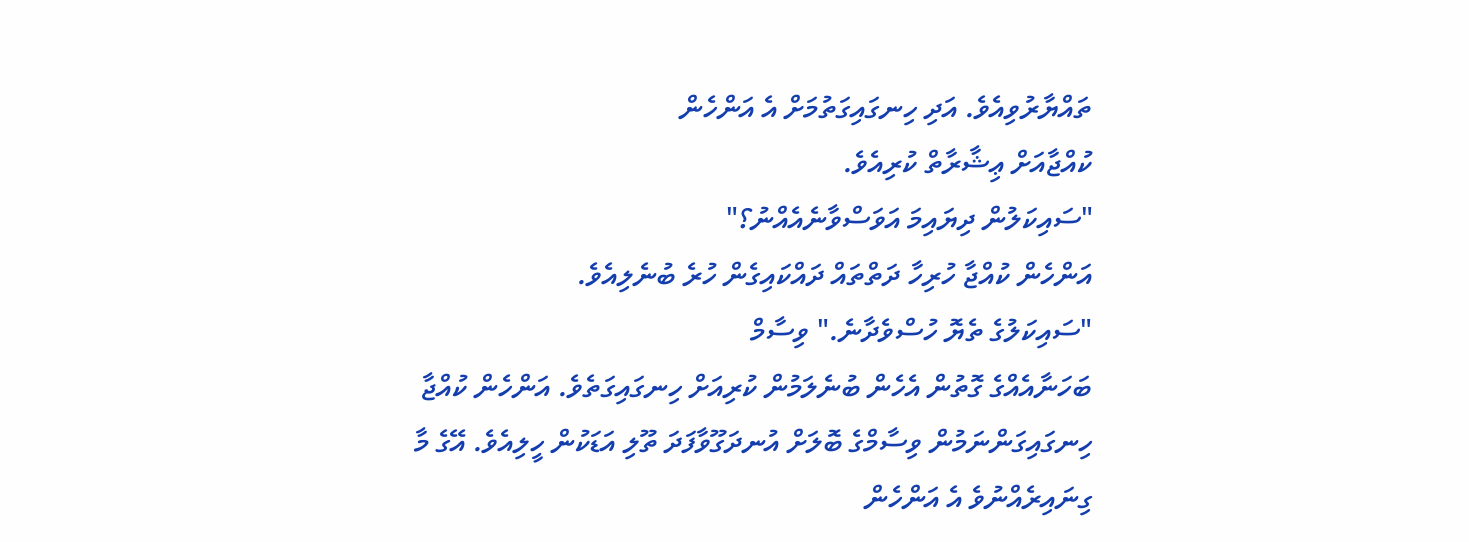ތައްޔާރުވިއެވެ. އަދި ހިނގައިގަތުމަށް އެ އަންހެން
ކުއްޖާއަށް ޢިޝާރާތް ކުރިއެވެ.
"ސައިކަލުން ދިޔައިމަ އަވަސްވާނެއެއްނު؟"
އަންހެން ކުއްޖާ ހުރިހާ ދަތްތައް ދައްކައިގެން ހުރެ ބުނެލިއެވެ.
"ސައިކަލުގެ ތެޔޮ ހުސްވެދާނެ." ވިސާމް
ބަހަނާއެއްގެ ގޮތުން އެހެން ބުނެލަމުން ކުރިއަށް ހިނގައިގަތެވެ. އަންހެން ކުއްޖާ
ހިނގައިގަންނަމުން ވިސާމްގެ ބޮލަށް އުނދަގޫވާފަދަ ތޫލި އަޑަކުން ހީލިއެވެ. އޭގެ މާ
ގިނައިރެއްނުވެ އެ އަންހެން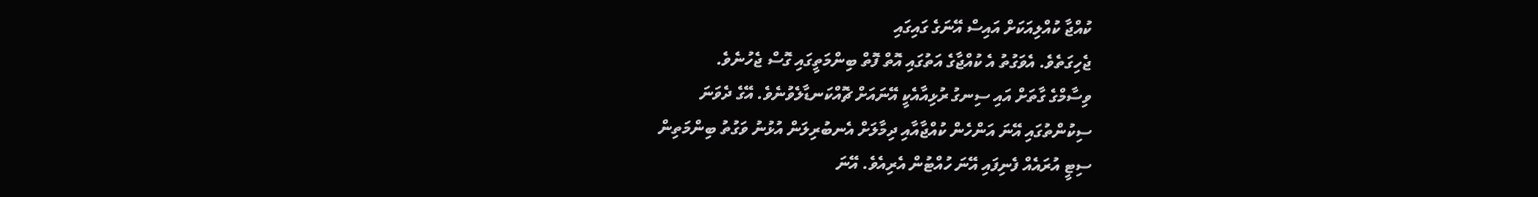ކުއްޖާ ކުއްލިއަކަށް އައިސް އޭނަގެ ގައިގައި
ޖެހިގަތެވެ. އެވަގުތު އެ ކުއްޖާގެ އަތުގައި އޮތް ފޮތް ބިންމަތީގައި ގޮސް ޖެހުނެވެ.
ވިސާމްގެ ގާތަށް އައި ސިނގު ރުޅިއާއެކީ އޭނައަށް ޗޮއްކަނޑާލެވުނެވެ. އޭގެ ދެވަނަ
ސިކުންތުގައި އޭނަ އަންހެން ކުއްޖާއާއި ދިމާލަށް އެނބުރިލަން އުޅުނު ވަގުތު ބިންމަތިން
ސިޓީ އުރައެއް ފެނިފައި އޭނަ ހުއްޓުން އެރިއެވެ. އޭނަ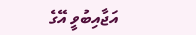އަޖާއިބުވީ އޭގެ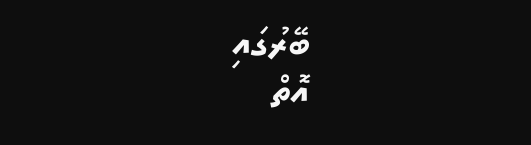ބޭރުގައި
އޮތް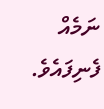ނަމެއް ފެނިފައެވެ.